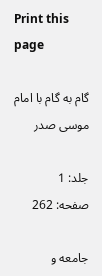Print this page

گام به گام با امام موسی صدر

جلد: 1
صفحه: 262

جامعه‌ و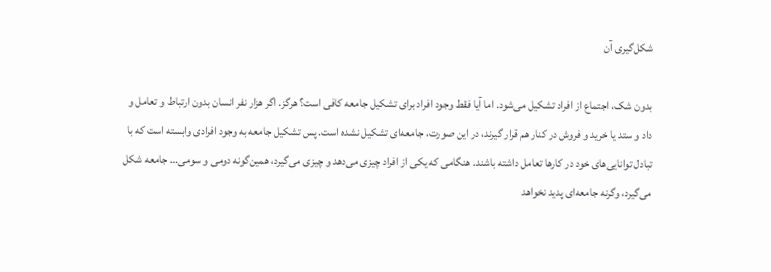شکل‌‌گیری آن

بدون‌ شک، اجتماع‌ از افراد تشکیل‌ می‌شود. اما آیا فقط‌ وجود افراد برای‌ تشکیل‌ جامعه‌ کافی‌ است؟ هرگز. اگر هزار نفر انسان‌ بدون‌ ارتباط و تعامل و داد و ستد یا خرید و فروش‌ در کنار هم‌ قرار گیرند، در این ‌صورت،‌ جامعه‌ای‌ تشکیل‌ نشده‌ است. پس‌ تشکیل‌ جامعه‌ به‌ وجود افرادی‌ وابسته‌ است‌ که‌ با تبادل‌ توانایی‌های‌ خود در کارها تعامل‌ داشته‌ باشند. هنگامی ‌که‌ یکی‌ از افراد چیزی‌ می‌دهد و چیزی‌ می‌گیرد، همین‌گونه‌ دومی‌ و سومی… جامعه‌ شکل‌ می‌گیرد، وگرنه‌ جامعه‌ای‌ پدید نخواهد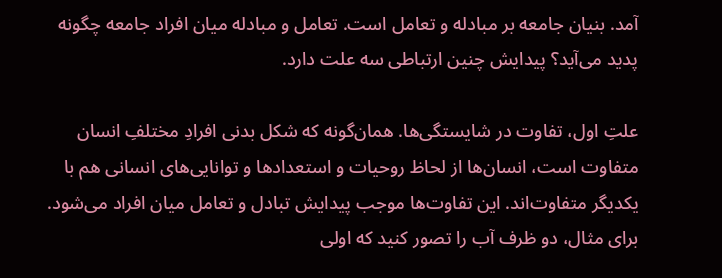آمد. بنیان‌ جامعه‌ بر مبادله‌ و تعامل‌ است. تعامل‌ و مبادله‌ میان‌ افراد جامعه‌ چگونه‌ پدید می‌آید؟ پیدایش‌ چنین‌ ارتباطی‌ سه‌ علت‌ دارد.

علتِ‌ اول، تفاوت‌ در شایستگی‌ها. همان‌گونه‌ که‌ شکل‌ بدنی‌ افرادِ‌ مختلفِ‌ انسان‌ متفاوت‌ است، انسان‌ها از لحاظ‌ روحیات‌ و استعدادها و توانایی‌های‌ انسانی‌ هم با یکدیگر متفاوت‌اند. این‌ تفاوت‌ها موجب‌ پیدایش‌ تبادل‌ و تعامل‌ میان‌ افراد می‌شود. برای‌ مثال، دو ظرف‌ آب‌ را تصور کنید که‌ اولی‌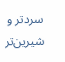سردتر و شیرین‌تر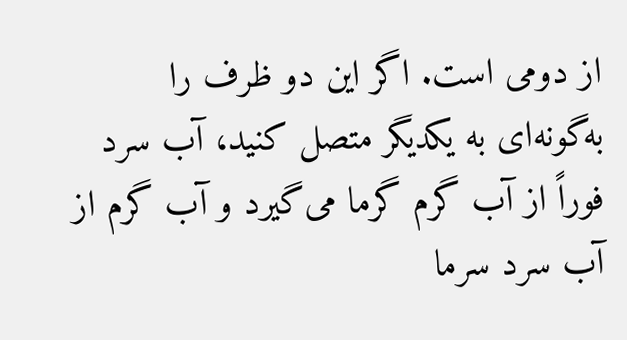از دومی‌ است. اگر این‌ دو ظرف‌ را به‌گونه‌ای‌ به‌ یکدیگر متصل‌ کنید، آب‌ سرد فوراً از آب‌ گرم‌ گرما می‌گیرد و آب‌ گرم‌ از آب‌ سرد سرما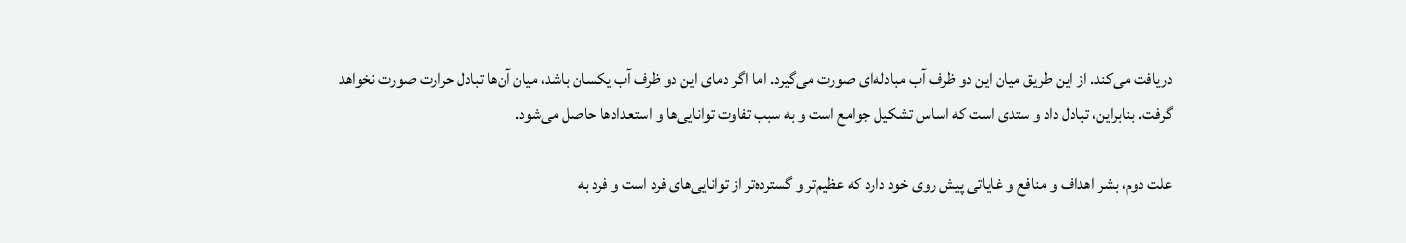دریافت‌ می‌کند. از این‌ طریق‌ میان‌ این‌ دو ظرف‌ آب‌ مبادله‌ای‌ صورت‌ می‌گیرد. اما اگر دمای‌ این‌ دو ظرف آب‌ یکسان‌ باشد، میان‌ آن‌ها تبادل‌ حرارت‌ صورت‌ نخواهد گرفت. بنابراین، تبادل‌ داد و ستدی‌ است‌ که‌ اساس‌ تشکیل‌ جوامع‌ است‌ و به‌ سبب تفاوت‌ توانایی‌ها و استعدادها حاصل می‌شود.

علت‌ دوم، بشر اهداف‌ و منافع‌ و غایاتی‌ پیش‌ روی‌ خود دارد که‌ عظیم‌تر و گسترده‌تر از توانایی‌های‌ فرد است‌ و فرد به‌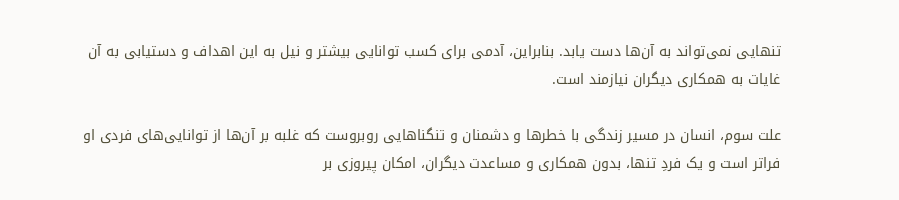تنهایی‌ نمی‌تواند به‌ آن‌ها دست‌ یابد. بنابراین، آدمی‌ برای‌ کسب توانایی بیشتر و نیل به‌ این‌ اهداف‌ و دستیابی به‌ آن‌ غایات‌ به‌ همکاری‌ دیگران‌ نیازمند است.

علت‌ سوم، انسان در مسیر زندگی با خطرها و دشمنان‌ و تنگناهایی‌ روبروست‌ که‌ غلبه‌ بر آن‌ها از توانایی‌های‌ فردی‌ او فراتر است‌ و یک‌ فردِ‌ تنها، بدون همکاری و‌ مساعدت‌ دیگران، امکان‌ پیروزی‌ بر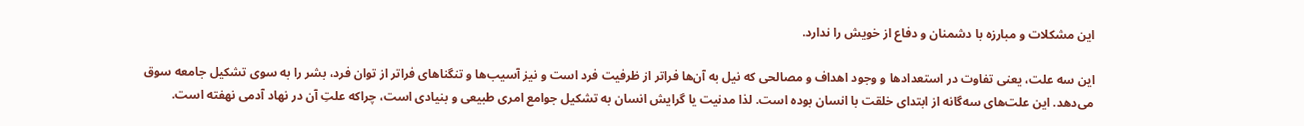این‌ مشکلات‌ و مبارزه‌ با دشمنان‌ و دفاع‌ از خویش‌ را ندارد.

این‌ سه‌ علت، یعنی‌ تفاوت‌ در استعدادها و وجود اهداف‌ و مصالحی‌ که‌ نیل‌ به‌ آن‌ها فراتر از ظرفیت‌ فرد است‌ و نیز آسیب‌ها و تنگناهای‌ فراتر از توان‌ فرد، بشر را به‌ سوی‌ تشکیل‌ جامعه سوق‌ می‌دهد. این‌ علت‌های‌ سه‌گانه‌ از ابتدای‌ خلقت‌ با انسان‌ بوده‌ است. لذا مدنیت‌ یا گرایش‌ انسان‌ به‌ تشکیل‌ جوامع‌ امری‌ طبیعی‌ و بنیادی‌ است، چراکه‌ علتِ‌ آن‌ در نهاد آدمی‌ نهفته‌ است.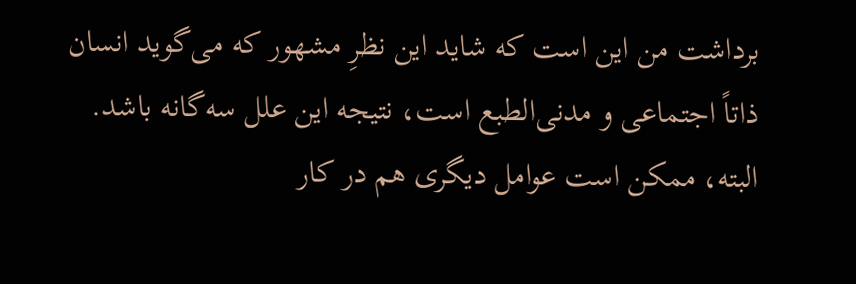برداشت من‌ این‌ است‌ که‌ شاید این‌ نظرِ‌ مشهور که‌ می‌گوید انسان‌ ذاتاً اجتماعی‌ و مدنی‌الطبع‌ است، نتیجه‌ این‌ علل‌ سه‌گانه‌ باشد. البته،‌ ممکن‌ است‌ عوامل‌ دیگری‌ هم‌ در کار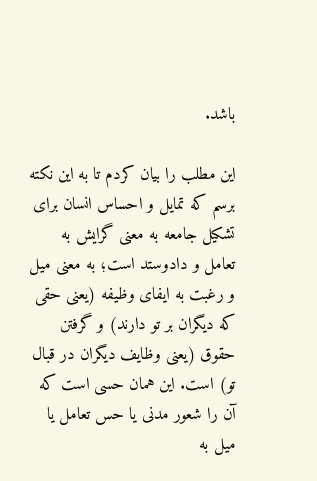باشد.

این‌ مطلب‌ را بیان‌ کردم‌ تا به‌ این‌ نکته‌ برسم‌ که‌ تمایل‌ و احساس‌ انسان‌ برای‌ تشکیل‌ جامعه‌ به‌ معنی‌ گرایش‌ به‌ تعامل‌ و دادوستد است؛ به‌ معنی‌ میل‌ و رغبت‌ به‌ ایفای وظیفه‌ (یعنی‌ حقی‌ که‌ دیگران‌ بر تو دارند) و گرفتن‌ حقوق‌ (یعنی‌ وظایف‌ دیگران‌ در قبال‌ تو) است. این همان‌ حسی‌ است‌ که‌ آن‌ را شعور مدنی‌ یا حس‌ تعامل‌ یا میل‌ به‌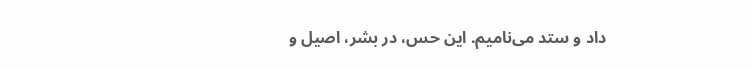داد و ستد می‌نامیم. این‌ حس، در بشر، اصیل‌ و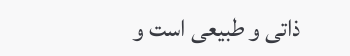ذاتی‌ و طبیعی‌ است‌ و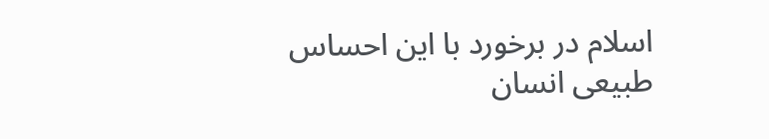اسلام در برخورد با این‌ احساس‌ طبیعی‌ انسان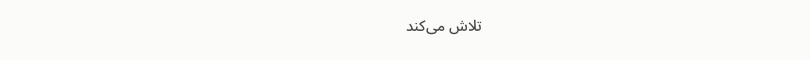تلاش‌ می‌کند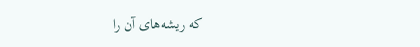که ریشه‌های‌ آن‌ را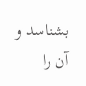بشناسد و آن‌ را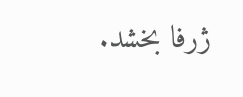ژرفا بخشد.